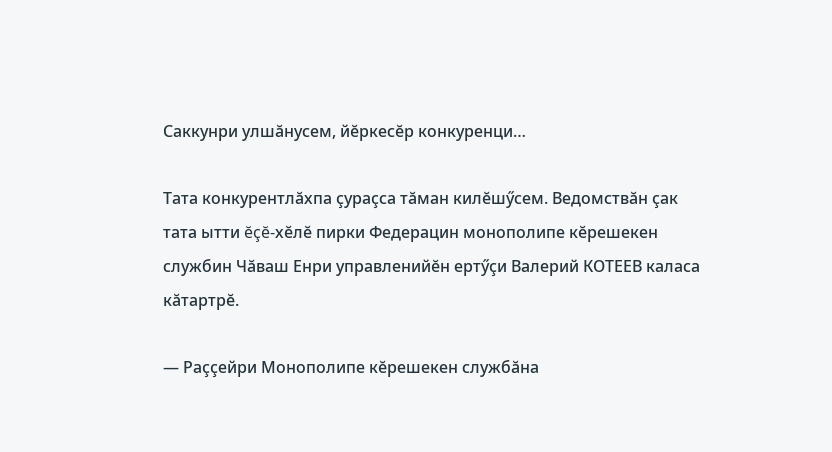Саккунри улшăнусем, йĕркесĕр конкуренци…

Тата конкурентлăхпа çураçса тăман килĕшӳсем. Ведомствăн çак тата ытти ĕçĕ-хĕлĕ пирки Федерацин монополипе кĕрешекен службин Чăваш Енри управленийĕн ертӳçи Валерий КОТЕЕВ каласа кăтартрĕ.

— Раççейри Монополипе кĕрешекен службăна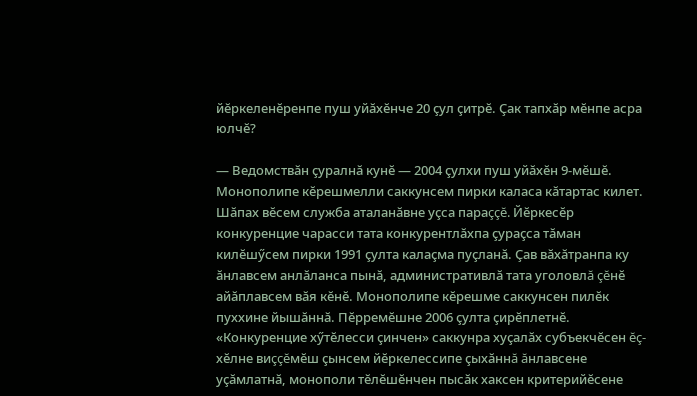йĕркеленĕренпе пуш уйăхĕнче 20 çул çитрĕ. Çак тапхăр мĕнпе асра юлчĕ?

— Ведомствăн çуралнă кунĕ — 2004 çулхи пуш уйăхĕн 9-мĕшĕ. Монополипе кĕрешмелли саккунсем пирки каласа кăтартас килет. Шăпах вĕсем служба аталанăвне уçса параççĕ. Йĕркесĕр конкуренцие чарасси тата конкурентлăхпа çураçса тăман килĕшӳсем пирки 1991 çулта калаçма пуçланă. Çав вăхăтранпа ку ăнлавсем анлăланса пынă, административлă тата уголовлă çĕнĕ айăплавсем вăя кĕнĕ. Монополипе кĕрешме саккунсен пилĕк пуххине йышăннă. Пĕрремĕшне 2006 çулта çирĕплетнĕ. «Конкуренцие хӳтĕлесси çинчен» саккунра хуçалăх субъекчĕсен ĕç-хĕлне виççĕмĕш çынсем йĕркелессипе çыхăннă ăнлавсене уçăмлатнă, монополи тĕлĕшĕнчен пысăк хаксен критерийĕсене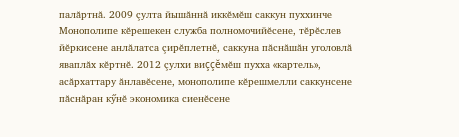палăртнă. 2009 çулта йышăннă иккĕмĕш саккун пуххинче Монополипе кĕрешекен служба полномочийĕсене, тĕрĕслев йĕркисене анлăлатса çирĕплетнĕ, саккуна пăснăшăн уголовлă яваплăх кĕртнĕ. 2012 çулхи виççĕмĕш пухха «картель», асăрхаттару ăнлавĕсене, монополипе кĕрешмелли саккунсене пăснăран кӳнĕ экономика сиенĕсене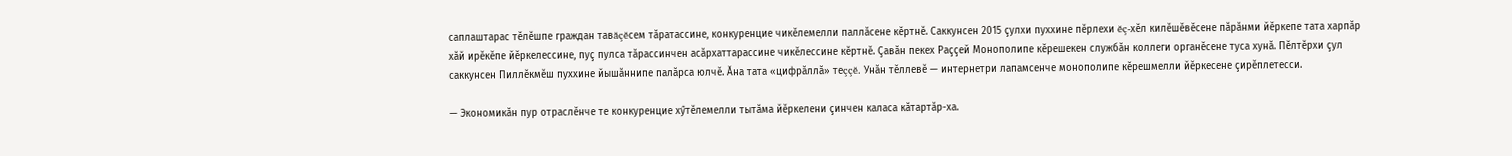саплаштарас тĕлĕшпе граждан тавăçĕсем тăратассине, конкуренцие чикĕлемелли паллăсене кĕртнĕ. Саккунсен 2015 çулхи пуххине пĕрлехи ĕç-хĕл килĕшĕвĕсене пăрăнми йĕркепе тата харпăр хăй ирĕкĕпе йĕркелессине, пуç пулса тăрассинчен асăрхаттарассине чикĕлессине кĕртнĕ. Çавăн пекех Раççей Монополипе кĕрешекен службăн коллеги органĕсене туса хунă. Пĕлтĕрхи çул саккунсен Пиллĕкмĕш пуххине йышăннипе палăрса юлчĕ. Ăна тата «цифрăллă» теççĕ. Унăн тĕллевĕ — интернетри лапамсенче монополипе кĕрешмелли йĕркесене çирĕплетесси.

— Экономикăн пур отраслĕнче те конкуренцие хӳтĕлемелли тытăма йĕркелени çинчен каласа кăтартăр-ха.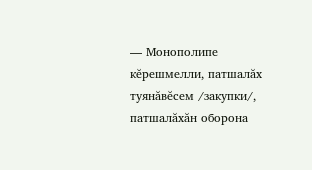— Монополипе кĕрешмелли, патшалăх туянăвĕсем /закупки/, патшалăхăн оборона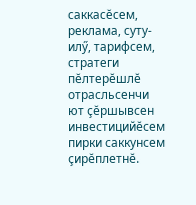саккасĕсем, реклама, суту-илӳ, тарифсем, стратеги пĕлтерĕшлĕ отрасльсенчи ют çĕршывсен инвестицийĕсем пирки саккунсем çирĕплетнĕ.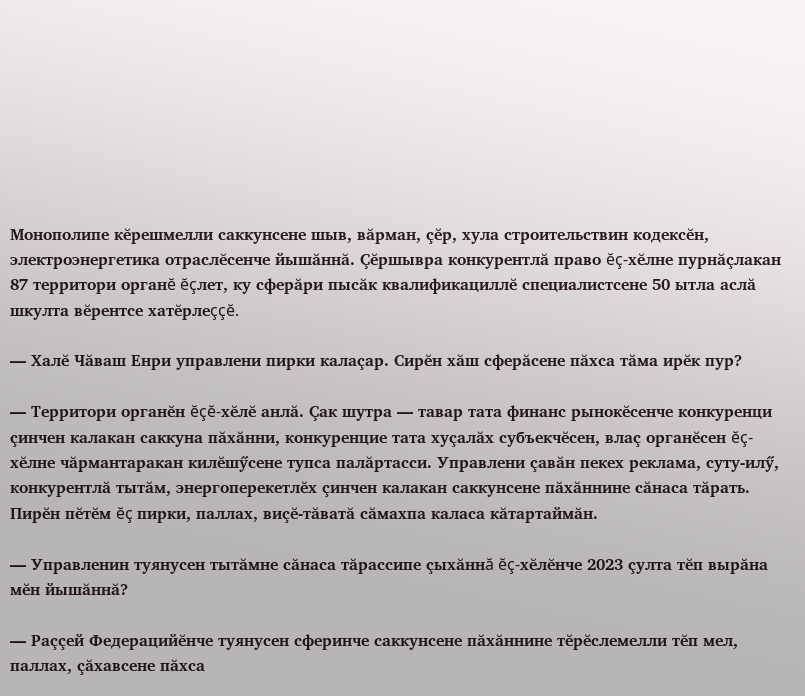Монополипе кĕрешмелли саккунсене шыв, вăрман, çĕр, хула строительствин кодексĕн, электроэнергетика отраслĕсенче йышăннă. Çĕршывра конкурентлă право ĕç-хĕлне пурнăçлакан 87 территори органĕ ĕçлет, ку сферăри пысăк квалификациллĕ специалистсене 50 ытла аслă шкулта вĕрентсе хатĕрлеççĕ.

— Халĕ Чăваш Енри управлени пирки калаçар. Сирĕн хăш сферăсене пăхса тăма ирĕк пур?

— Территори органĕн ĕçĕ-хĕлĕ анлă. Çак шутра — тавар тата финанс рынокĕсенче конкуренци çинчен калакан саккуна пăхăнни, конкуренцие тата хуçалăх субъекчĕсен, влаç органĕсен ĕç-хĕлне чăрмантаракан килĕшӳсене тупса палăртасси. Управлени çавăн пекех реклама, суту-илӳ, конкурентлă тытăм, энергоперекетлĕх çинчен калакан саккунсене пăхăннине сăнаса тăрать. Пирĕн пĕтĕм ĕç пирки, паллах, виçĕ-тăватă сăмахпа каласа кăтартаймăн.

— Управленин туянусен тытăмне сăнаса тăрассипе çыхăннă ĕç-хĕлĕнче 2023 çулта тĕп вырăна мĕн йышăннă?

— Раççей Федерацийĕнче туянусен сферинче саккунсене пăхăннине тĕрĕслемелли тĕп мел, паллах, çăхавсене пăхса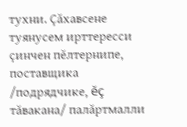тухни. Çăхавсене туянусем ирттересси çинчен пĕлтернипе, поставщика /подрядчике, ĕç тăвакана/ палăртмалли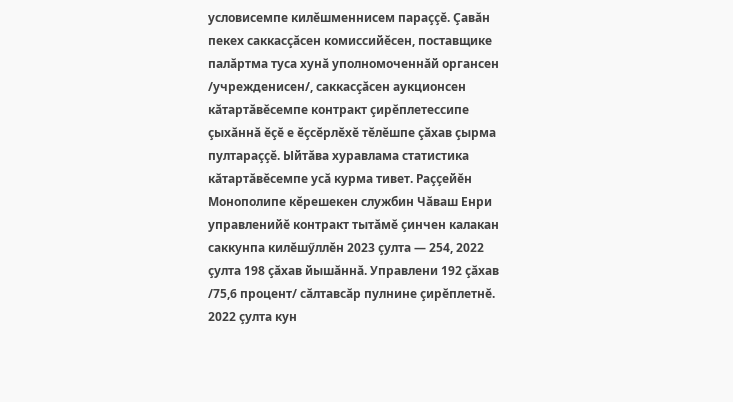условисемпе килĕшменнисем параççĕ. Çавăн пекех саккасçăсен комиссийĕсен, поставщике палăртма туса хунă уполномоченнăй органсен /учрежденисен/, саккасçăсен аукционсен кăтартăвĕсемпе контракт çирĕплетессипе çыхăннă ĕçĕ е ĕçсĕрлĕхĕ тĕлĕшпе çăхав çырма пултараççĕ. Ыйтăва хуравлама статистика кăтартăвĕсемпе усă курма тивет. Раççейĕн Монополипе кĕрешекен службин Чăваш Енри управленийĕ контракт тытăмĕ çинчен калакан саккунпа килĕшӳллĕн 2023 çулта — 254, 2022 çулта 198 çăхав йышăннă. Управлени 192 çăхав /75,6 процент/ сăлтавсăр пулнине çирĕплетнĕ. 2022 çулта кун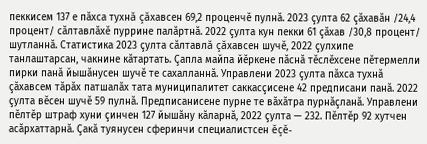пеккисем 137 е пăхса тухнă çăхавсен 69,2 проценчĕ пулнă. 2023 çулта 62 çăхавăн /24,4 процент/ сăлтавлăхĕ пуррине палăртнă. 2022 çулта кун пекки 61 çăхав /30,8 процент/ шутланнă. Статистика 2023 çулта сăлтавлă çăхавсен шучĕ, 2022 çулхипе танлаштарсан, чакнине кăтартать. Çапла майпа йĕркене пăснă тĕслĕхсене пĕтермелли пирки панă йышăнусен шучĕ те сахалланнă. Управлени 2023 çулта пăхса тухнă çăхавсем тăрăх патшалăх тата муниципалитет саккасçисене 42 предписани панă. 2022 çулта вĕсен шучĕ 59 пулнă. Предписанисене пурне те вăхăтра пурнăçланă. Управлени пĕлтĕр штраф хуни çинчен 127 йышăну кăларнă, 2022 çулта — 232. Пĕлтĕр 92 хутчен асăрхаттарнă. Çакă туянусен сферинчи специалистсен ĕçĕ-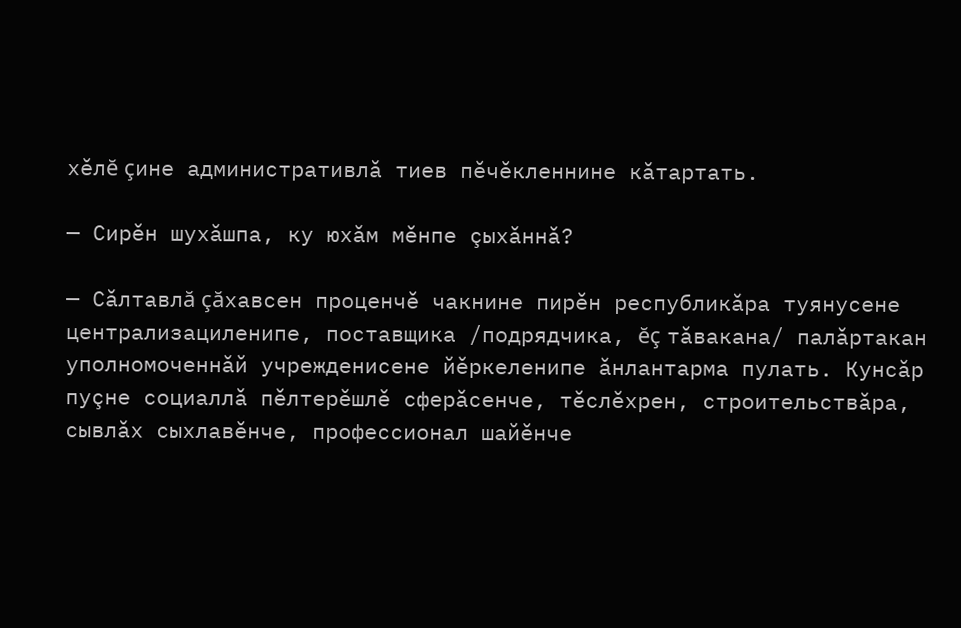хĕлĕ çине административлă тиев пĕчĕкленнине кăтартать.

— Сирĕн шухăшпа, ку юхăм мĕнпе çыхăннă?

— Сăлтавлă çăхавсен проценчĕ чакнине пирĕн республикăра туянусене централизациленипе, поставщика /подрядчика, ĕç тăвакана/ палăртакан уполномоченнăй учрежденисене йĕркеленипе ăнлантарма пулать. Кунсăр пуçне социаллă пĕлтерĕшлĕ сферăсенче, тĕслĕхрен, строительствăра, сывлăх сыхлавĕнче, профессионал шайĕнче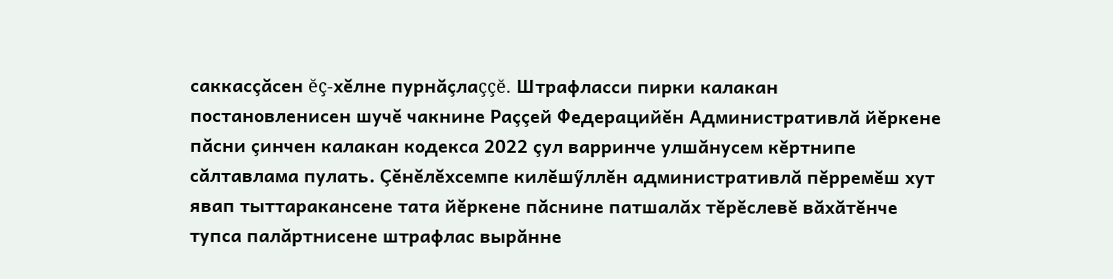саккасçăсен ĕç-хĕлне пурнăçлаççĕ. Штрафласси пирки калакан постановленисен шучĕ чакнине Раççей Федерацийĕн Административлă йĕркене пăсни çинчен калакан кодекса 2022 çул варринче улшăнусем кĕртнипе сăлтавлама пулать. Çĕнĕлĕхсемпе килĕшӳллĕн административлă пĕрремĕш хут явап тыттаракансене тата йĕркене пăснине патшалăх тĕрĕслевĕ вăхăтĕнче тупса палăртнисене штрафлас вырăнне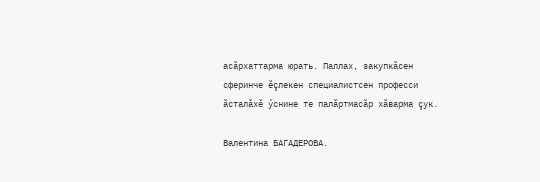асăрхаттарма юрать. Паллах, закупкăсен сферинче ĕçлекен специалистсен професси ăсталăхĕ ӳснине те палăртмасăр хăварма çук.

Валентина БАГАДЕРОВА.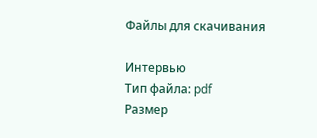Файлы для скачивания

Интервью
Тип файла: pdf
Размер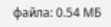файла: 0.54 МБ